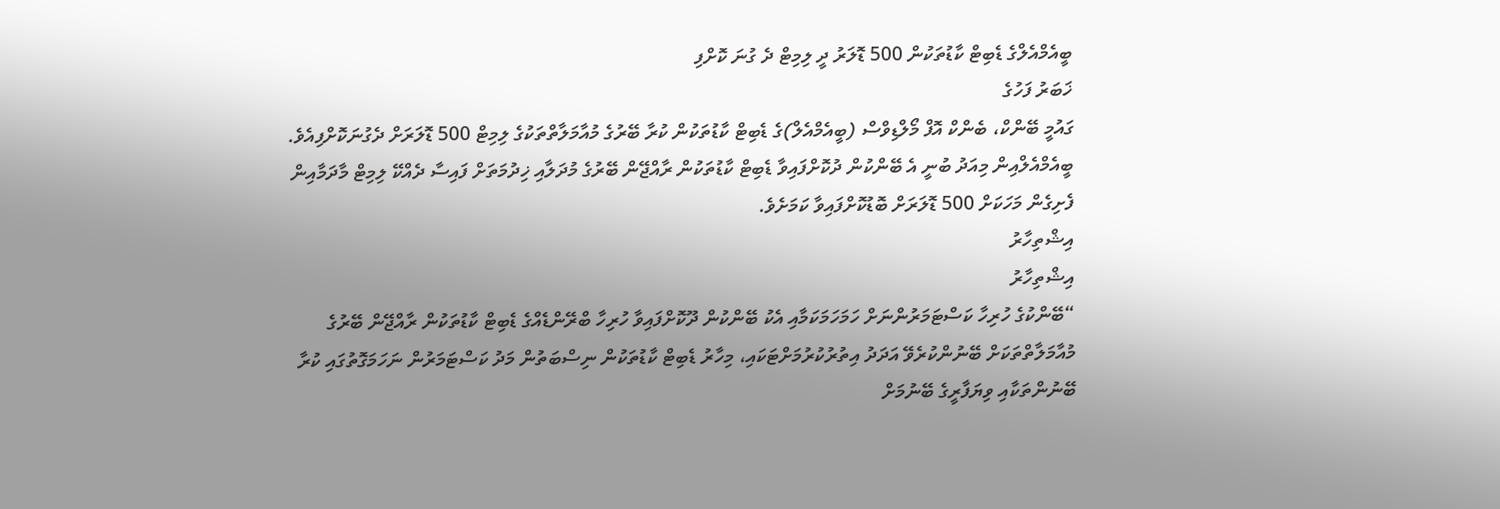ބީއެމްއެލްގެ ޑެބިޓް ކާޑުތަކުން 500 ޑޮލަރު ދީ ލިމިޓް ދެ ގުނަ ކޮށްފި
ޚަބަރު ފަހުގެ
ގައުމީ ބޭންކް، ބެންކް އޮފް މޯލްޑިވްސް (ބީއެމްއެލް)ގެ ޑެބިޓް ކާޑުތަކުން ކުރާ ބޭރުގެ މުއާމަލާތްތަކުގެ ލިމިޓް 500 ޑޮލަރަށް ދެގުނަކޮށްފިއެވެ.
ބީއެމްއެލްއިން މިއަދު ބުނީ އެ ބޭންކުން ދުކޮށްފައިވާ ޑެބިޓް ކާޑުތަކުން ރާއްޖޭން ބޭރުގެ މުދަލާއި ޚިދުމަތަށް ފައިސާ ދެއްކޭ ލިމިޓް މާދަމާއިން ފެށިގެން މަހަކަށް 500 ޑޮލަރަށް ބޮޑުކޮށްފައިވާ ކަމަށެވެ.
އިޝްތިހާރު
އިޝްތިހާރު
“ބޭންކުގެ ހުރިހާ ކަސްޓަމަރުންނަށް ހަމަހަމަކަމާއި އެކު ބޭންކުން ދޫކޮށްފައިވާ ހުރިހާ ބްރޭންޑެއްގެ ޑެބިޓް ކާޑުތަކުން ރާއްޖޭން ބޭރުގެ މުއާމަލާތްތަކަށް ބޭނުންކުރެވޭ އަދަދު އިތުރުކުރުމަށްޓަކައި، މިހާރު ޑެބިޓް ކާޑުތަކުން ނިސްބަތުން މަދު ކަސްޓަމަރުން ނަހަމަގޮތުގައި ކުރާ ބޭނުންތަކާއި ވިޔަފާރީގެ ބޭނުމަށް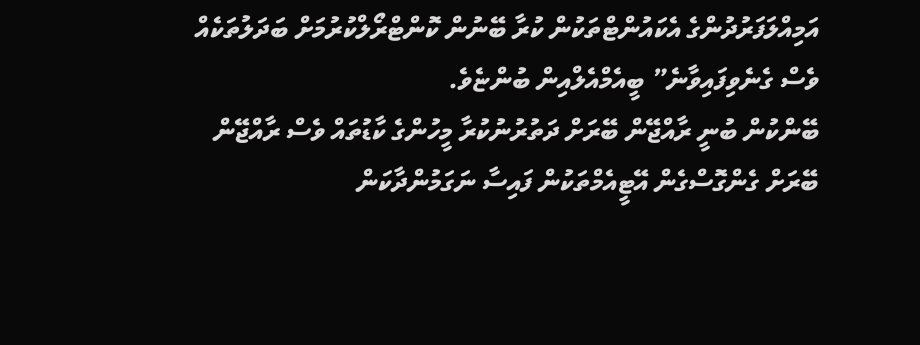އަމިއްލަފަރުދުންގެ އެކައުންޓްތަކުން ކުރާ ބޭނުން ކޮންޓްރޯލްކުރުމަށް ބަދަލުތަކެއް ވެސް ގެނެވިފައިވާނެ” ބީއެމްއެލްއިން ބުންޏެވެ.
ބޭންކުން ބުނީ ރާއްޖޭން ބޭރަށް ދަތުރުނުކުރާ މީހުންގެ ކާޑުތައް ވެސް ރާއްޖޭން ބޭރަށް ގެންގޮސްގެން އޭޓީއެމްތަކުން ފައިސާ ނަގަމުންދާކަން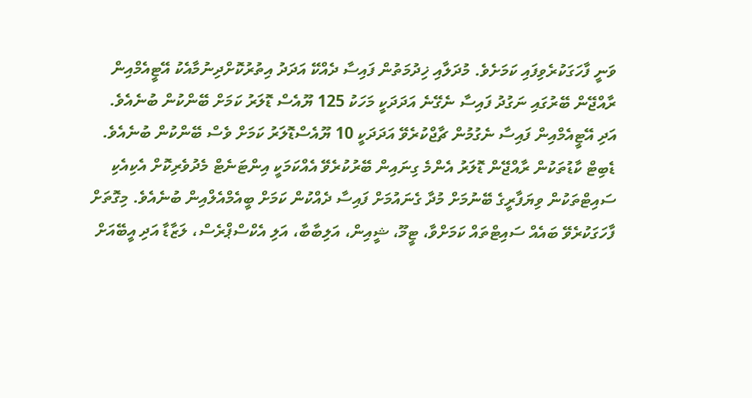ވަނީ ފާހަގަކުރެވިފައި ކަމަށެވެ. މުދަލާއި ޚިދުމަތުން ފައިސާ ދެއްކޭ އަދަދު އިތުރުކޮށްދިނުމާއެކު އޭޓީއެމްއިން ރާއްޖޭން ބޭރުގައި ނަގުދު ފައިސާ ނެގޭނެ އަދަދަކީ މަހަކު 125 ޔޫއެސް ޑޮލަރު ކަމަށް ބޭންކުން ބުނެއެވެ. އަދި އޭޓީއެމްއިން ފައިސާ ނެގުމުން ޗާޖްކުރެވޭ އަދަދަކީ 10 ޔޫއެސްޑޮލަރު ކަމަށް ވެސް ބޭންކުން ބުނެއެވެ.
ޑެބިޓް ކާޑުތަކުން ރާއްޖޭން ޑޮލަރު އެންމެ ގިނައިން ބޭރުކުރެވޭ އެއްކަމަކީ އިންޓަނެޓް މެދުވެރިކޮށް އެކިއެކި ސައިޓްތަކުން ވިޔަފާރީގެ ބޭނުމަށް މުދާ ގެނައުމަށް ފައިސާ ދެއްކުން ކަމަށް ބީއެމްއެލްއިން ބުނެއެވެ. މިގޮތަށް ފާހަގަކުރެވޭ ބައެއް ސައިޓްތައް ކަމަށްވާ، ޓީމޫ، ޝީއިން، އަލިބާބާ، އަލި އެކްސްޕްރެސް، ލަޒާޑާ އަދި އީބޭއަށް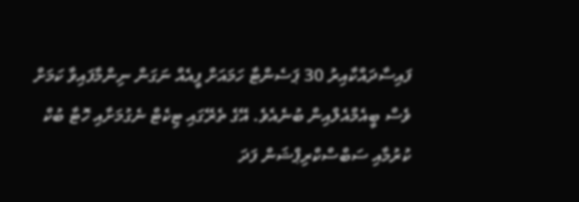ފައިސާދައްކާއިރު 30 ޕަސެންޓާ ހަމައަށް ފީއެއް ނަގަން ނިންމާފައިވާ ކަމަށް ވެސް ބީއެމްއެލްއިން ބުނެއެވެ. އޭގެ ތެރޭގައި ޓިކެޓް ނެގުމަށާއި ހޮޓާ ބުކް ކުރުމާއި ސަބްސްކްރިޕްޝަން ފަދަ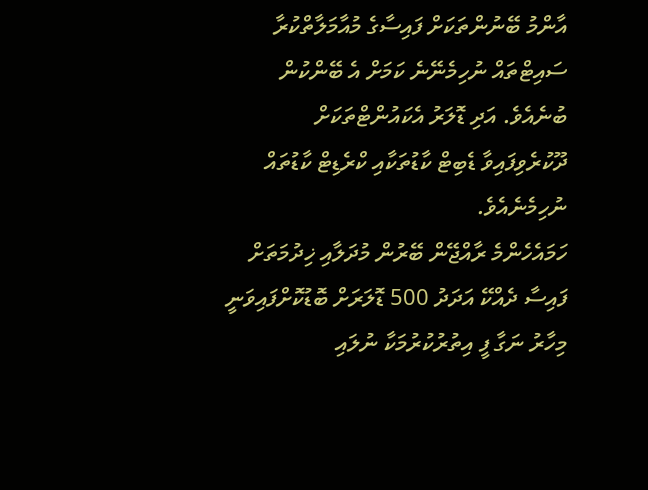އާންމު ބޭނުންތަކަށް ފައިސާގެ މުއާމަލާތްކުރާ ސައިޓްތައް ނުހިމެނޭނެ ކަމަށް އެ ބޭންކުން ބުނެއެވެ. އަދި ޑޮލަރު އެކައުންޓްތަކަށް ދޫކުރެވިފައިވާ ޑެބިޓް ކާޑުތަކާއި ކްރެޑިޓް ކާޑުތައް ނުހިމެނެއެވެ.
ހަމައެހެންމެ ރާއްޖޭން ބޭރުން މުދަލާއި ޚިދުމަތަށް ފައިސާ ދެއްކޭ އަދަދު 500 ޑޮލަރަށް ބޮޑުކޮށްފައިވަނީ މިހާރު ނަގާ ފީ އިތުރުކުރުމަކާ ނުލައި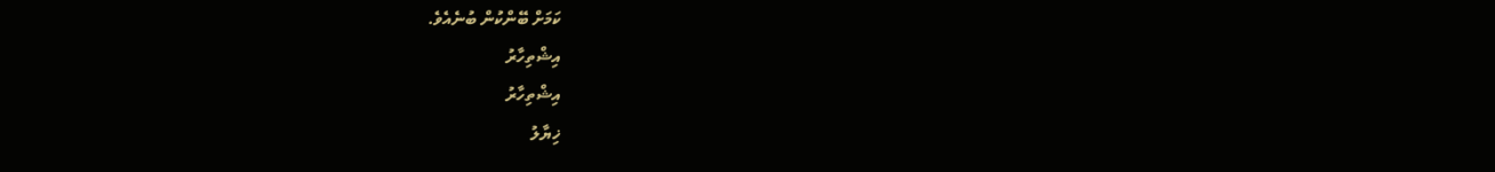ކަމަށް ބޭންކުން ބުނެއެވެ.
އިޝްތިހާރު
އިޝްތިހާރު
ޚިޔާލު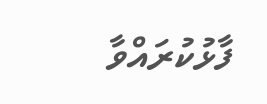ފާޅުކުރައްވާ